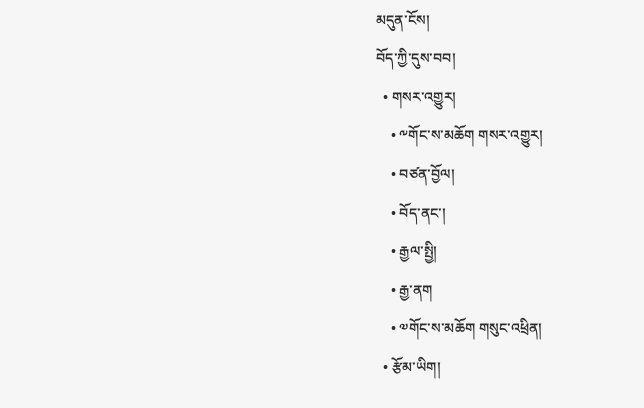མདུན་ངོས།
བོད་ཀྱི་དུས་བབ།
  • གསར་འགྱུར།
    • ༸གོང་ས་མཆོག གསར་འགྱུར།
    • བཙན་བྱོལ།
    • བོད་ནང་།
    • རྒྱལ་སྤྱི།
    • རྒྱ་ནག
    • ༧གོང་ས་མཆོག གསུང་འཕྲིན།
  • རྩོམ་ཡིག།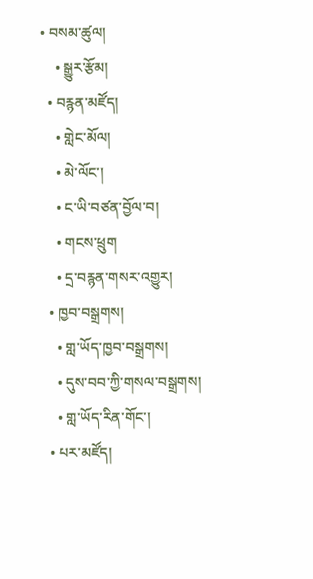• བསམ་ཚུལ།
    • སྒྱུར་རྩོམ།
  • བརྙན་མཛོད།
    • གླེང་མོལ།
    • མེ་ལོང་།
    • ང་ཡི་བཙན་བྱོལ་བ།
    • གངས་ཕྲུག
    • དྲ་བརྙན་གསར་འགྱུར།
  • ཁྱབ་བསྒྲགས།
    • གླ་ཡོད་ཁྱབ་བསྒྲགས།
    • དུས་བབ་ཀྱི་གསལ་བསྒྲགས།
    • གླ་ཡོད་རིན་གོང་།
  • པར་མཛོད།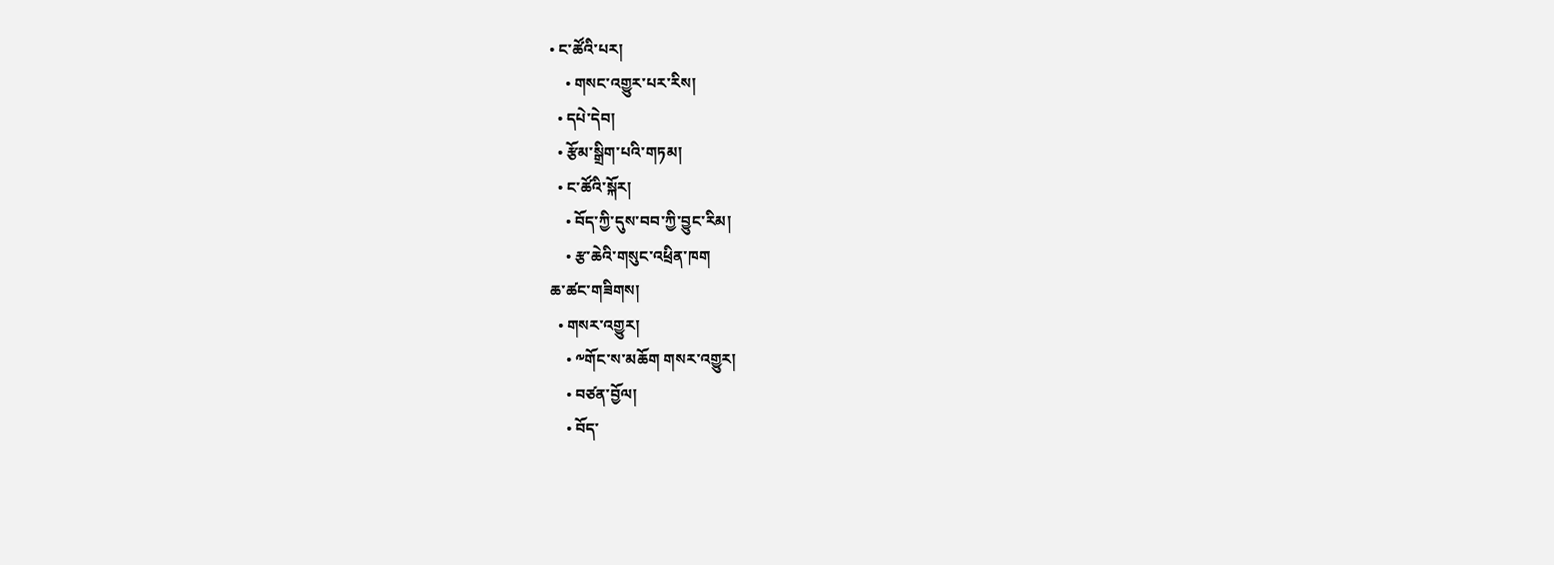• ང་ཚོའི་པར།
    • གསང་འགྱུར་པར་རིས།
  • དཔེ་དེབ།
  • རྩོམ་སྒྲིག་པའི་གཏམ།
  • ང་ཚོའི་སྐོར།
    • བོད་ཀྱི་དུས་བབ་ཀྱི་བྱུང་རིམ།
    • རྩ་ཆེའི་གསུང་འཕྲིན་ཁག
ཆ་ཚང་གཟིགས།
  • གསར་འགྱུར།
    • ༸གོང་ས་མཆོག གསར་འགྱུར།
    • བཙན་བྱོལ།
    • བོད་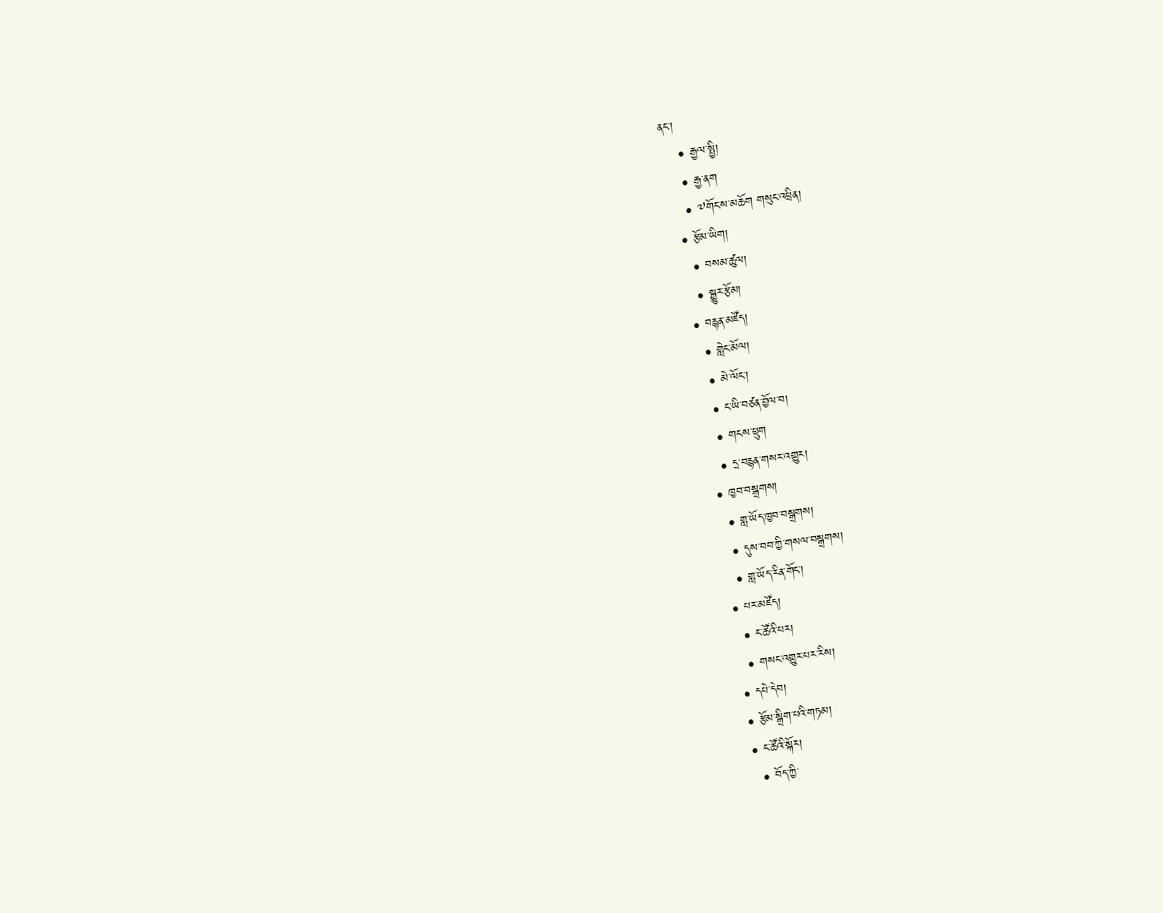ནང་།
    • རྒྱལ་སྤྱི།
    • རྒྱ་ནག
    • ༧གོང་ས་མཆོག གསུང་འཕྲིན།
  • རྩོམ་ཡིག།
    • བསམ་ཚུལ།
    • སྒྱུར་རྩོམ།
  • བརྙན་མཛོད།
    • གླེང་མོལ།
    • མེ་ལོང་།
    • ང་ཡི་བཙན་བྱོལ་བ།
    • གངས་ཕྲུག
    • དྲ་བརྙན་གསར་འགྱུར།
  • ཁྱབ་བསྒྲགས།
    • གླ་ཡོད་ཁྱབ་བསྒྲགས།
    • དུས་བབ་ཀྱི་གསལ་བསྒྲགས།
    • གླ་ཡོད་རིན་གོང་།
  • པར་མཛོད།
    • ང་ཚོའི་པར།
    • གསང་འགྱུར་པར་རིས།
  • དཔེ་དེབ།
  • རྩོམ་སྒྲིག་པའི་གཏམ།
  • ང་ཚོའི་སྐོར།
    • བོད་ཀྱི་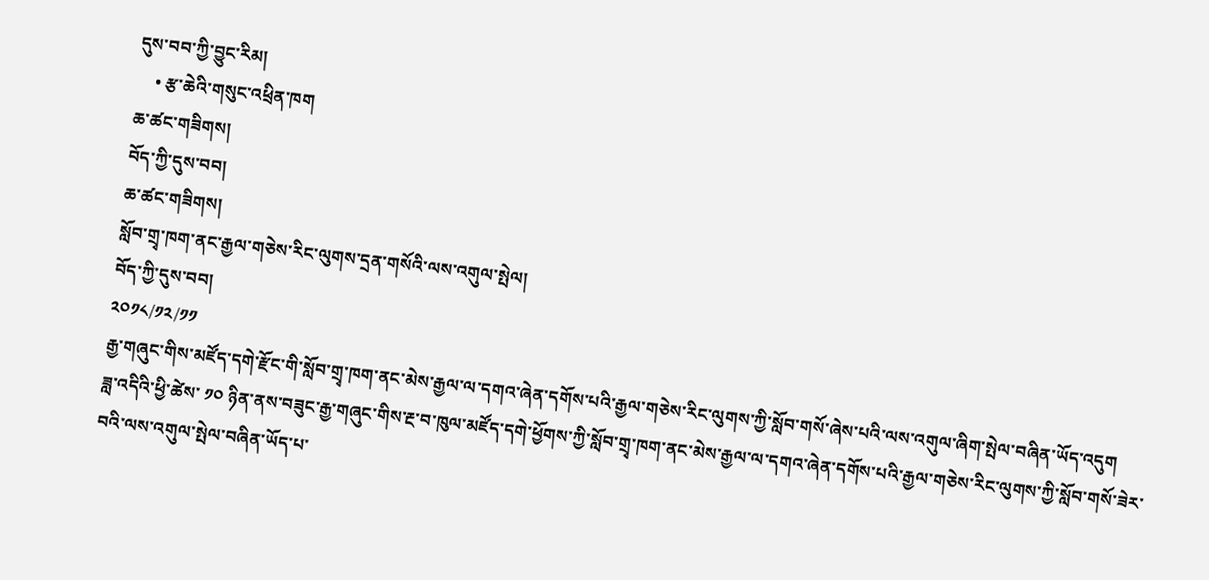དུས་བབ་ཀྱི་བྱུང་རིམ།
    • རྩ་ཆེའི་གསུང་འཕྲིན་ཁག
ཆ་ཚང་གཟིགས།
བོད་ཀྱི་དུས་བབ།
ཆ་ཚང་གཟིགས།
སློབ་གྲྭ་ཁག་ནང་རྒྱལ་གཅེས་རིང་ལུགས་དྲན་གསོའི་ལས་འགུལ་སྤེལ།
བོད་ཀྱི་དུས་བབ།
༢༠༡༨/༡༢/༡༡
རྒྱ་གཞུང་གིས་མཛོད་དགེ་རྫོང་གི་སློབ་གྲྭ་ཁག་ནང་མེས་རྒྱལ་ལ་དགའ་ཞེན་དགོས་པའི་རྒྱལ་གཅེས་རིང་ལུགས་ཀྱི་སློབ་གསོ་ཞེས་པའི་ལས་འགུལ་ཞིག་སྤེལ་བཞིན་ཡོད་འདུག
ཟླ་འདིའི་ཕྱི་ཚེས་ ༡༠ ཉིན་ནས་བཟུང་རྒྱ་གཞུང་གིས་རྔ་བ་ཁུལ་མཛོད་དགེ་ཕྱོགས་ཀྱི་སློབ་གྲྭ་ཁག་ནང་མེས་རྒྱལ་ལ་དགའ་ཞེན་དགོས་པའི་རྒྱལ་གཅེས་རིང་ལུགས་ཀྱི་སློབ་གསོ་ཟེར་བའི་ལས་འགུལ་སྤེལ་བཞིན་ཡོད་པ་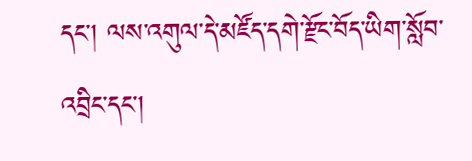དང་། ལས་འགུལ་དེ་མཛོད་དགེ་རྫོང་བོད་ཡིག་སློབ་འབྲིང་དང་།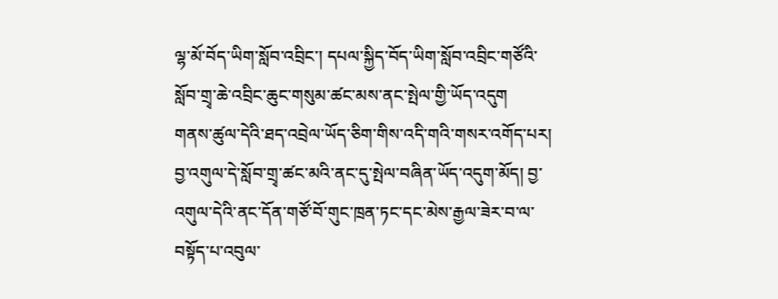ལྷ་མོ་བོད་ཡིག་སློབ་འབྲིང་། དཔལ་སྐྱིད་བོད་ཡིག་སློབ་འབྲིང་གཙོའི་སློབ་གྲྭ་ཆེ་འབྲིང་ཆུང་གསུམ་ཚང་མས་ནང་སྤེལ་གྱི་ཡོད་འདུག
གནས་ཚུལ་དེའི་ཐད་འབྲེལ་ཡོད་ཅིག་གིས་འདི་གའི་གསར་འགོད་པར། བྱ་འགུལ་དེ་སློབ་གྲྭ་ཚང་མའི་ནང་དུ་སྤེལ་བཞིན་ཡོད་འདུག་མོད། བྱ་འགུལ་དེའི་ནང་དོན་གཙོ་བོ་གུང་ཁྲན་ཏང་དང་མེས་རྒྱལ་ཟེར་བ་ལ་བསྟོད་པ་འབུལ་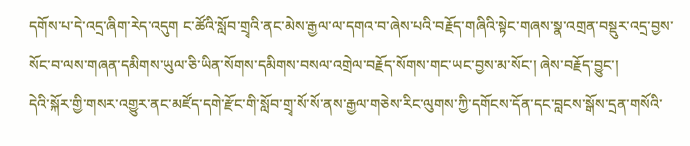དགོས་པ་དེ་འདྲ་ཞིག་རེད་འདུག ང་ཚོའི་སློབ་གྲྭའི་ནང་མེས་རྒྱལ་ལ་དགའ་བ་ཞེས་པའི་བརྗོད་གཞིའི་སྟེང་གཞས་སྣ་འགྲན་བསྡུར་འདྲ་བྱས་སོང་བ་ལས་གཞན་དམིགས་ཡུལ་ཅི་ཡིན་སོགས་དམིགས་བསལ་འགྲེལ་བརྗོད་སོགས་གང་ཡང་བྱས་མ་སོང་། ཞེས་བརྗོད་བྱུང་།
དེའི་སྐོར་གྱི་གསར་འགྱུར་ནང་མཛོད་དགེ་རྫོང་གི་སློབ་གྲྭ་སོ་སོ་ནས་རྒྱལ་གཅེས་རིང་ལུགས་ཀྱི་དགོངས་དོན་དང་བླངས་སྒོས་དྲན་གསོའི་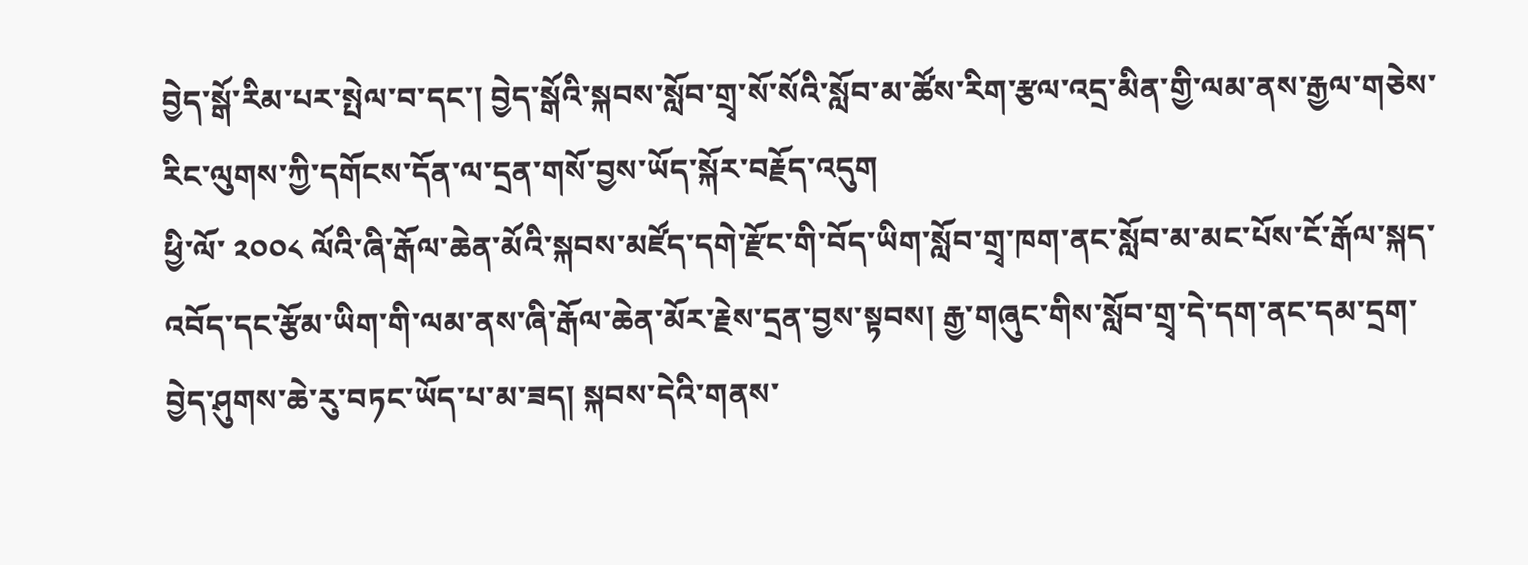བྱེད་སྒོ་རིམ་པར་སྤེལ་བ་དང་། བྱེད་སྒོའི་སྐབས་སློབ་གྲྭ་སོ་སོའི་སློབ་མ་ཚོས་རིག་རྩལ་འདྲ་མིན་གྱི་ལམ་ནས་རྒྱལ་གཅེས་རིང་ལུགས་ཀྱི་དགོངས་དོན་ལ་དྲན་གསོ་བྱས་ཡོད་སྐོར་བརྗོད་འདུག
ཕྱི་ལོ་ ༢༠༠༨ ལོའི་ཞི་རྒོལ་ཆེན་མོའི་སྐབས་མཛོད་དགེ་རྫོང་གི་བོད་ཡིག་སློབ་གྲྭ་ཁག་ནང་སློབ་མ་མང་པོས་ངོ་རྒོལ་སྐད་འབོད་དང་རྩོམ་ཡིག་གི་ལམ་ནས་ཞི་རྒོལ་ཆེན་མོར་རྗེས་དྲན་བྱས་སྟབས། རྒྱ་གཞུང་གིས་སློབ་གྲྭ་དེ་དག་ནང་དམ་དྲག་བྱེད་ཤུགས་ཆེ་རུ་བཏང་ཡོད་པ་མ་ཟད། སྐབས་དེའི་གནས་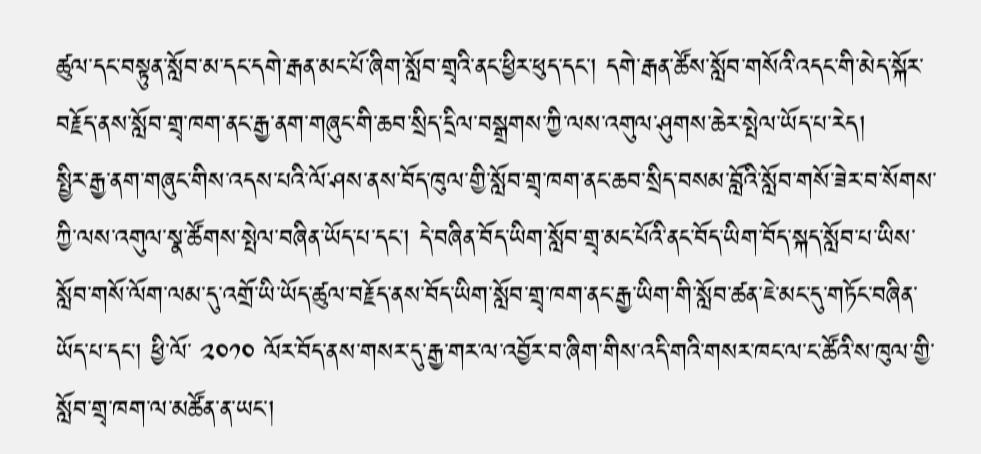ཚུལ་དང་བསྟུན་སློབ་མ་དང་དགེ་རྒན་མང་པོ་ཞིག་སློབ་གྲྭའི་ནང་ཕྱིར་ཕུད་དང་། དགེ་རྒན་ཚོས་སློབ་གསོའི་འདང་གི་མེད་སྐོར་བརྗོད་ནས་སློབ་གྲྭ་ཁག་ནང་རྒྱ་ནག་གཞུང་གི་ཆབ་སྲིད་དྲིལ་བསྒྲགས་ཀྱི་ལས་འགུལ་ཤུགས་ཆེར་སྤེལ་ཡོད་པ་རེད།
སྤྱིར་རྒྱ་ནག་གཞུང་གིས་འདས་པའི་ལོ་ཤས་ནས་བོད་ཁུལ་གྱི་སློབ་གྲྭ་ཁག་ནང་ཆབ་སྲིད་བསམ་བློའི་སློབ་གསོ་ཟེར་བ་སོགས་ཀྱི་ལས་འགུལ་སྣ་ཚོགས་སྤེལ་བཞིན་ཡོད་པ་དང་། དེ་བཞིན་བོད་ཡིག་སློབ་གྲྭ་མང་པོའི་ནང་བོད་ཡིག་བོད་སྐད་སློབ་པ་ཡིས་སློབ་གསོ་ལོག་ལམ་དུ་འགྲོ་ཡི་ཡོད་ཚུལ་བརྗོད་ནས་བོད་ཡིག་སློབ་གྲྭ་ཁག་ནང་རྒྱ་ཡིག་གི་སློབ་ཚན་ཇེ་མང་དུ་གཏོང་བཞིན་ཡོད་པ་དང་། ཕྱི་ལོ་ ༢༠༡༠ ལོར་བོད་ནས་གསར་དུ་རྒྱ་གར་ལ་འབྱོར་བ་ཞིག་གིས་འདི་གའི་གསར་ཁང་ལ་ང་ཚོའི་ས་ཁུལ་གྱི་སློབ་གྲྭ་ཁག་ལ་མཚོན་ན་ཡང་།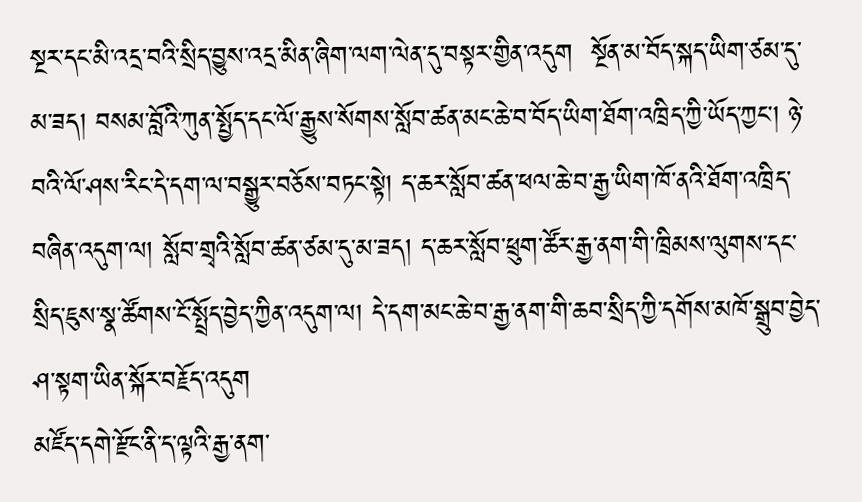སྔར་དང་མི་འདྲ་བའི་སྲིད་བྱུས་འདྲ་མིན་ཞིག་ལག་ལེན་དུ་བསྟར་གྱིན་འདུག  སྔོན་མ་བོད་སྐད་ཡིག་ཙམ་དུ་མ་ཟད། བསམ་བློའི་ཀུན་སྤྱོད་དང་ལོ་རྒྱུས་སོགས་སློབ་ཚན་མང་ཆེ་བ་བོད་ཡིག་ཐོག་འཁྲིད་ཀྱི་ཡོད་ཀྱང་། ཉེ་བའི་ལོ་ཤས་རིང་དེ་དག་ལ་བསྒྱུར་བཅོས་བཏང་སྟེ། ད་ཆར་སློབ་ཚན་ཕལ་ཆེ་བ་རྒྱ་ཡིག་ཁོ་ནའི་ཐོག་འཁྲིད་བཞིན་འདུག་ལ། སློབ་གྲྭའི་སློབ་ཚན་ཙམ་དུ་མ་ཟད། ད་ཆར་སློབ་ཕྲུག་ཚོར་རྒྱ་ནག་གི་ཁྲིམས་ལུགས་དང་སྲིད་ཇུས་སྣ་ཚོགས་ངོ་སྤྲོད་བྱེད་ཀྱིན་འདུག་ལ། དེ་དག་མང་ཆེ་བ་རྒྱ་ནག་གི་ཆབ་སྲིད་ཀྱི་དགོས་མཁོ་སྒྲུབ་བྱེད་ཤ་སྟག་ཡིན་སྐོར་བརྗོད་འདུག
མཛོད་དགེ་རྫོང་ནི་ད་ལྟའི་རྒྱ་ནག་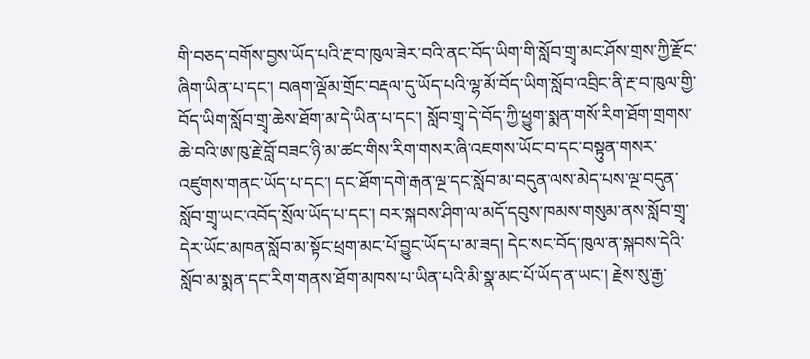གི་བཅད་བགོས་བྱས་ཡོད་པའི་རྔ་བ་ཁུལ་ཟེར་བའི་ནང་བོད་ཡིག་གི་སློབ་གྲྭ་མང་ཤོས་གྲས་ཀྱི་རྫོང་ཞིག་ཡིན་པ་དང་། བཞག་ལྡོམ་གྲོང་བརྡལ་དུ་ཡོད་པའི་ལྷ་མོ་བོད་ཡིག་སློབ་འབྲིང་ནི་རྔ་བ་ཁུལ་གྱི་བོད་ཡིག་སློབ་གྲྭ་ཆེས་ཐོག་མ་དེ་ཡིན་པ་དང་། སློབ་གྲྭ་དེ་བོད་ཀྱི་ཕྱུག་སྨན་གསོ་རིག་ཐོག་གྲགས་ཆེ་བའི་ཨ་ཁུ་རྗེ་བློ་བཟང་ཉི་མ་ཚང་གིས་རིག་གསར་ཞི་འཇགས་ཡོང་བ་དང་བསྟུན་གསར་འཛུགས་གནང་ཡོད་པ་དང་། དང་ཐོག་དགེ་རྒན་ལྔ་དང་སློབ་མ་བདུན་ལས་མེད་པས་ལྔ་བདུན་སློབ་གྲྭ་ཡང་འབོད་སྲོལ་ཡོད་པ་དང་། བར་སྐབས་ཤིག་ལ་མདོ་དབུས་ཁམས་གསུམ་ནས་སློབ་གྲྭ་དེར་ཡོང་མཁན་སློབ་མ་སྟོང་ཕྲག་མང་པོ་བྱུང་ཡོད་པ་མ་ཟད། དེང་སང་བོད་ཁུལ་ན་སྐབས་དེའི་སློབ་མ་སྨན་དང་རིག་གནས་ཐོག་མཁས་པ་ཡིན་པའི་མི་སྣ་མང་པོ་ཡོད་ན་ཡང་། རྗེས་སུ་རྒྱ་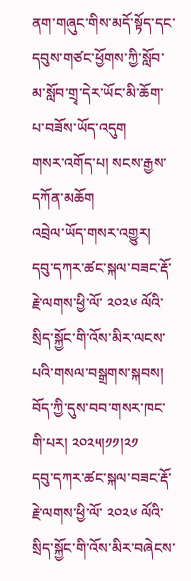ནག་གཞུང་གིས་མདོ་སྟོད་དང་དབུས་གཙང་ཕྱོགས་ཀྱི་སློབ་མ་སློབ་གྲྭ་དེར་ཡོང་མི་ཆོག་པ་བཟོས་ཡོད་འདུག
གསར་འགོད་པ། སངས་རྒྱས་དཀོན་མཆོག
འབྲེལ་ཡོད་གསར་འགྱུར།
དབུ་དཀར་ཚང་སྐལ་བཟང་རྡོ་རྗེ་ལགས་ཕྱི་ལོ་ ༢༠༢༦ ལོའི་སྲིད་སྐྱོང་གི་འོས་མིར་ལངས་པའི་གསལ་བསྒྲགས་སྐབས། བོད་ཀྱི་དུས་བབ་གསར་ཁང་གི་པར། ༢༠༢༥།༡༡།༢༡
དབུ་དཀར་ཚང་སྐལ་བཟང་རྡོ་རྗེ་ལགས་ཕྱི་ལོ་ ༢༠༢༦ ལོའི་སྲིད་སྐྱོང་གི་འོས་མིར་བཞེངས་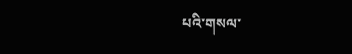པའི་གསལ་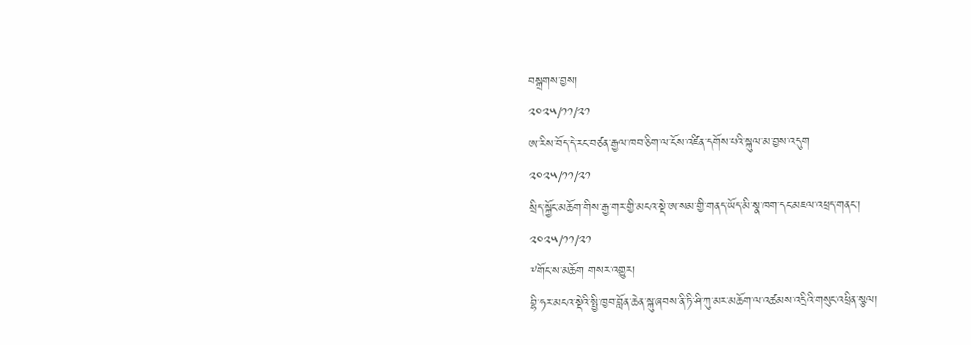བསྒྲགས་བྱས།
༢༠༢༥/༡༡/༢༡
ཨ་རིས་བོད་དེ་རང་བཙན་རྒྱལ་ཁབ་ཅིག་ལ་ངོས་འཛིན་དགོས་པའི་སྐུལ་མ་བྱས་འདུག
༢༠༢༥/༡༡/༢༡
སྲིད་སྐྱོང་མཆོག་གིས་རྒྱ་གར་གྱི་མངའ་སྡེ་ཨ་སམ་གྱི་གནད་ཡོད་མི་སྣ་ཁག་དང་མཇལ་འཕྲད་གནང་།
༢༠༢༥/༡༡/༢༡
༸གོང་ས་མཆོག གསར་འགྱུར།
བྷི་ཧར་མངའ་སྡེའི་སྤྱི་ཁྱབ་བློན་ཆེན་སྐུ་ཞབས་ནི་ཏི་ཤི་ཀུ་མར་མཆོག་ལ་འཚམས་འདྲིའི་གསུང་འཕྲིན་སྩལ།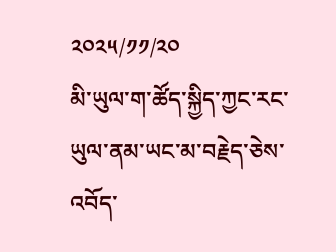༢༠༢༥/༡༡/༢༠
མི་ཡུལ་ག་ཚོད་སྐྱིད་ཀྱང་རང་ཡུལ་ནམ་ཡང་མ་བརྗེད་ཅེས་འབོད་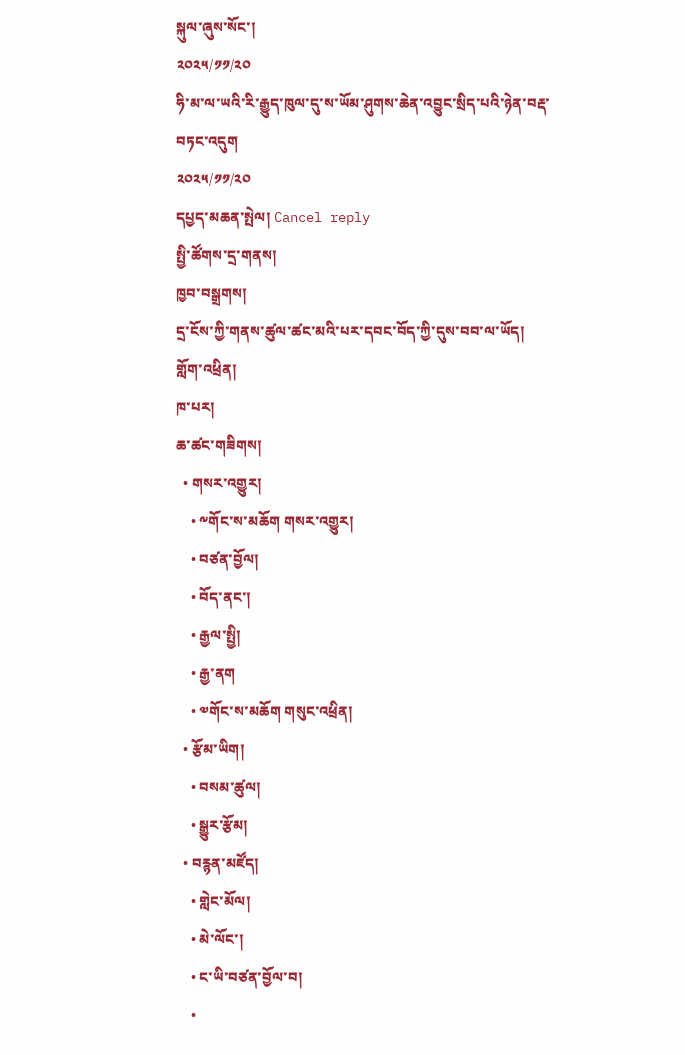སྐུལ་ཞུས་སོང་།
༢༠༢༥/༡༡/༢༠
ཧི་མ་ལ་ཡའི་རི་རྒྱུད་ཁུལ་དུ་ས་ཡོམ་ཤུགས་ཆེན་འབྱུང་སྲིད་པའི་ཉེན་བརྡ་བཏང་འདུག
༢༠༢༥/༡༡/༢༠
དཔྱད་མཆན་སྤེལ། Cancel reply
སྤྱི་ཚོགས་དྲ་གནས།
ཁྱབ་བསྒྲགས།
དྲ་ངོས་ཀྱི་གནས་ཚུལ་ཚང་མའི་པར་དབང་བོད་ཀྱི་དུས་བབ་ལ་ཡོད།
གློག་འཕྲིན།
ཁ་པར།
ཆ་ཚང་གཟིགས།
  • གསར་འགྱུར།
    • ༸གོང་ས་མཆོག གསར་འགྱུར།
    • བཙན་བྱོལ།
    • བོད་ནང་།
    • རྒྱལ་སྤྱི།
    • རྒྱ་ནག
    • ༧གོང་ས་མཆོག གསུང་འཕྲིན།
  • རྩོམ་ཡིག།
    • བསམ་ཚུལ།
    • སྒྱུར་རྩོམ།
  • བརྙན་མཛོད།
    • གླེང་མོལ།
    • མེ་ལོང་།
    • ང་ཡི་བཙན་བྱོལ་བ།
    •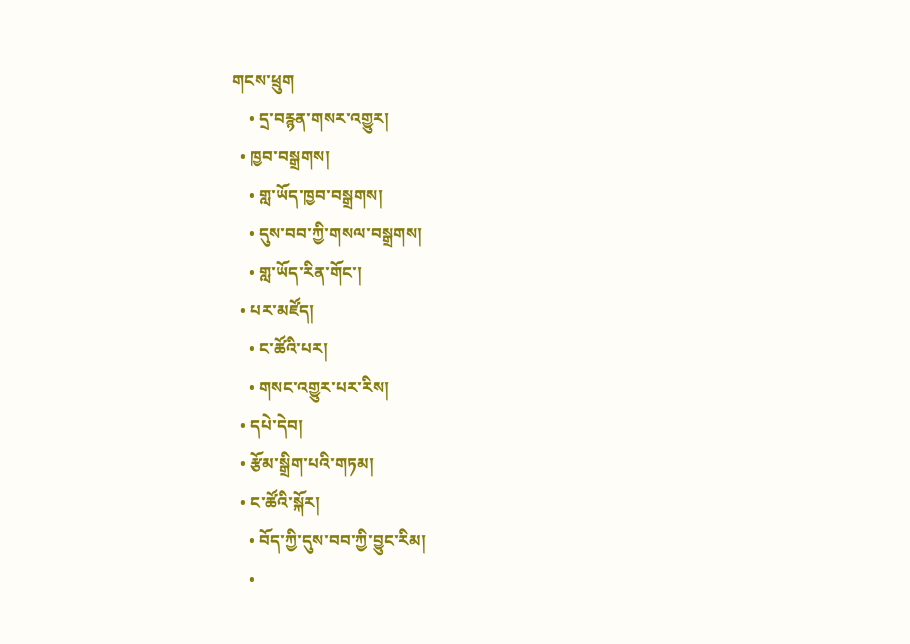གངས་ཕྲུག
    • དྲ་བརྙན་གསར་འགྱུར།
  • ཁྱབ་བསྒྲགས།
    • གླ་ཡོད་ཁྱབ་བསྒྲགས།
    • དུས་བབ་ཀྱི་གསལ་བསྒྲགས།
    • གླ་ཡོད་རིན་གོང་།
  • པར་མཛོད།
    • ང་ཚོའི་པར།
    • གསང་འགྱུར་པར་རིས།
  • དཔེ་དེབ།
  • རྩོམ་སྒྲིག་པའི་གཏམ།
  • ང་ཚོའི་སྐོར།
    • བོད་ཀྱི་དུས་བབ་ཀྱི་བྱུང་རིམ།
    •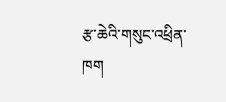རྩ་ཆེའི་གསུང་འཕྲིན་ཁག